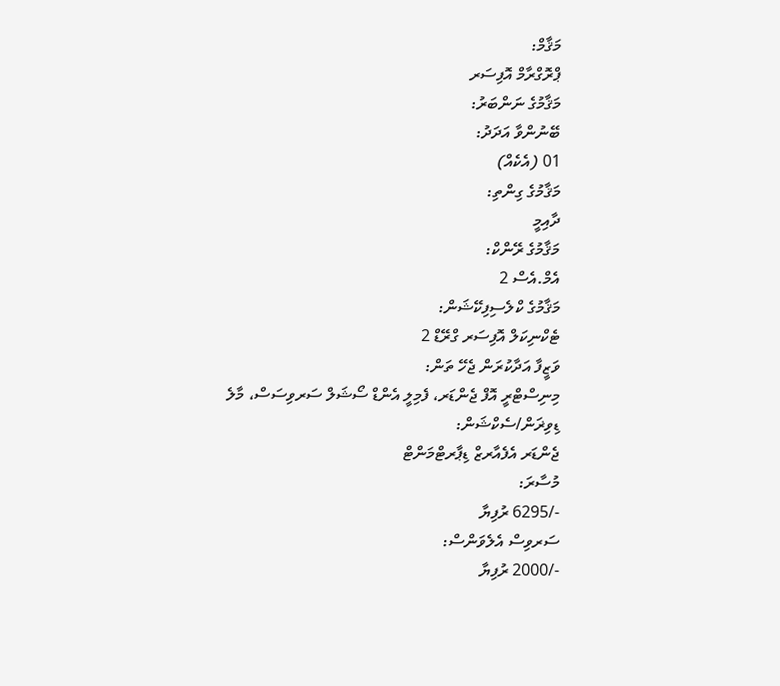މަޤާމް:
ޕްރޮގްރާމް އޮފިސަރ
މަޤާމުގެ ނަންބަރު:
ބޭނުންވާ އަދަދު:
01 (އެކެއް)
މަޤާމުގެ ގިންތި:
ދާއިމީ
މަޤާމުގެ ރޭންކް:
އެމް.އެސް 2
މަޤާމުގެ ކްލެސިފިކޭޝަން:
ޓެކްނިކަލް އޮފިސަރ ގްރޭޑް 2
ވަޒީފާ އަދާކުރަން ޖެހޭ ތަން:
މިނިސްޓްރީ އޮފް ޖެންޑަރ، ފެމިލީ އެންޑް ސޯޝަލް ސަރވިސަސް، މާލެ
ޑިވިޜަން/ސެކްޝަން:
ޖެންޑަރ އެފެއާރޒް ޑިޕާރޓްމަންޓް
މުސާރަ:
-/6295 ރުފިޔާ
ސަރވިސް އެލެވަންސް:
-/2000 ރުފިޔާ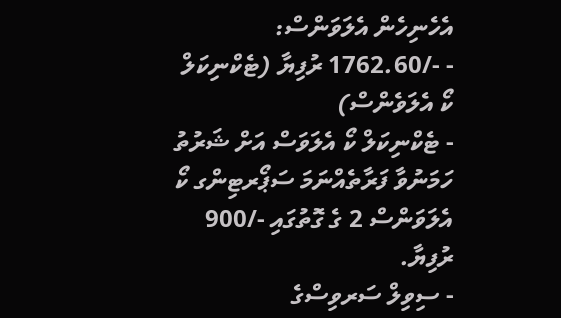އެހެނިހެން އެލަވަންސް:
- -/1762.60 ރުފިޔާ (ޓެކްނިކަލް ކޯ އެލަވެންސް)
- ޓެކްނިކަލް ކޯ އެލަވަސް އަށް ޝަރުތު ހަމަނުވާ ފަރާތެއްނަމަ ސަޕޯރޓިންގ ކޯ އެލަވަންސް 2 ގެ ގޮތުގައި -/900 ރުފިޔާ.
- ސިވިލް ސަރވިސްގެ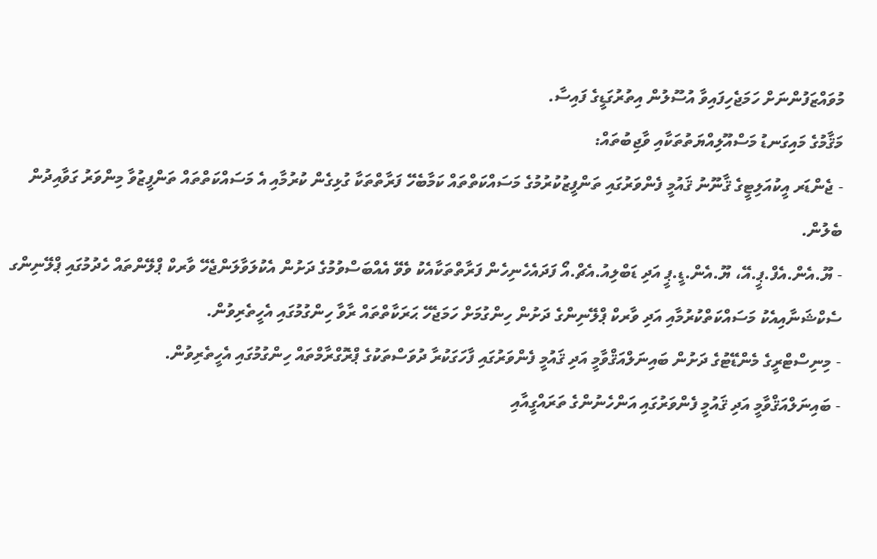މުވައްޒަފުންނަށް ހަމަޖެހިފައިވާ އުސޫލުން އިތުރުގަޑީގެ ފައިސާ.
މަޤާމުގެ މައިގަނޑު މަސްއޫލިއްޔަތުތަކާއި ވާޖިބުތައް:
- ޖެންޑަރ އީކުއަލިޓީގެ ޤާނޫނު ޤައުމީ ފެންވަރުގައި ތަންފީޒުކުރުމުގެ މަސައްކަތްތައް ކަމާބެހޭ ފަރާތްތަކާ ގުޅިގެން ކުރުމާއި އެ މަސައްކަތްތައް ތަންފީޒުވާ މިންވަރު ގަވާއިދުން ބެލުން.
- ޔޫ.އެން.އެފް.ޕީ.އޭ، ޔޫ.އެން.ޑީ.ޕީ އަދި ޑަބްލިއު.އެޗް.އޯ ފަދައެހެނިހެން ފަރާތްތަކާއެކު ވެވޭ އެއްބަސްވުމުގެ ދަށުން އެކުލަވާލަންޖެހޭ ވާރކް ޕްލޭންތައް ހެދުމުގައި ޕްލޭނިންގ ސެކްޝަނާއިއެކު މަސައްކަތްކުރުމާއި އަދި ވާރކް ޕްލޭނިންގެ ދަށުން ހިންގުމަށް ހަމަޖެހޭ ޙަރަކާތްތައް ރާވާ ހިންގުމުގައި އެހީތެރިވުން.
- މިނިސްޓްރީގެ މެންޑޭޓުގެ ދަށުން ބައިނަލްއަޤްވާމީ އަދި ޤައުމީ ފެންވަރުގައި ފާހަގަކުރާ ދުވަސްތަކުގެ ޕްރޮގްރާމްތައް ހިންގުމުގައި އެހީތެރިވުން.
- ބައިނަލްއަޤްވާމީ އަދި ޤައުމީ ފެންވަރުގައި އަންހެނުންގެ ތަރައްގީއާއި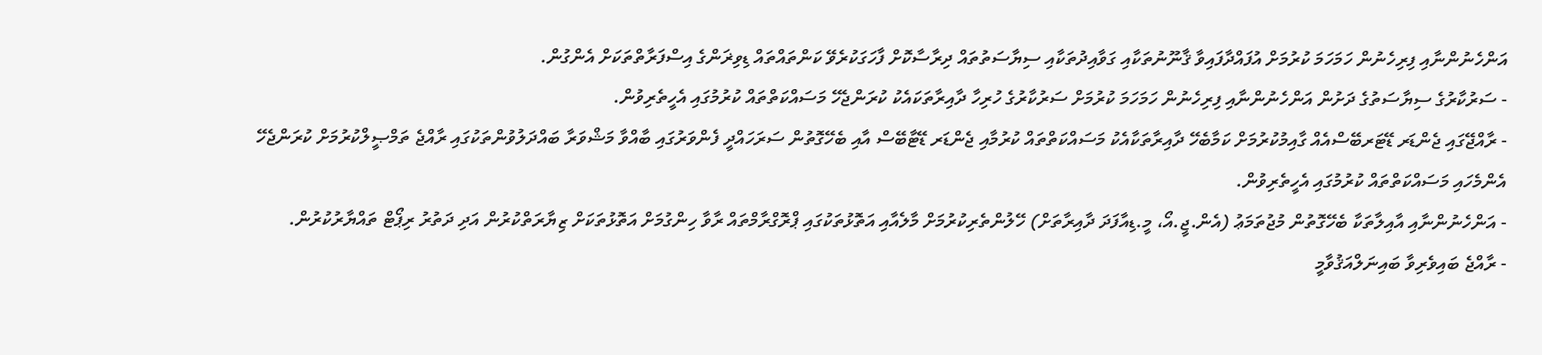އަންހެނުންނާއި ފިރިހެނުން ހަމަހަމަ ކުރުމަށް އުފައްދާފައިވާ ޤާނޫނުތަކާއި ގަވާއިދުތަކާއި ސިޔާސަތުތައް ދިރާސާކޮށް ފާހަގަކުރެވޭ ކަންތައްތައް ޑިވިޜަންގެ އިސްފަރާތްތަކަށް އެންގުން.
- ސަރުކާރުގެ ސިޔާސަތުގެ ދަށުން އަންހެނުންނާއި ފިރިހެނުން ހަމަހަމަ ކުރުމަށް ސަރުކާރުގެ ހުރިހާ ދާއިރާތަކައެކު ކުރަންޖެހޭ މަސައްކަތްތައް ކުރުމުގައި އެހީތެރިވުން.
- ރާއްޖޭގައި ޖެންޑަރ ޑޭޓަރބޭސްއެއް ގާއިމުކުރުމަށް ކަމާބެހޭ ދާއިރާތަކާއެކު މަސައްކަތްތައް ކުރުމާއި ޖެންޑަރ ޑޭޓާބޭސް އާއި ބެހޭގޮތުން ސަރަހައްދީ ފެންވަރުގައި ބާއްވާ މަޝްވަރާ ބައްދަލުވުންތަކުގައި ރާއްޖެ ތަމްޞީލްކުރުމަށް ކުރަންޖެހޭ އެންމެހައި މަސައްކަތްތައް ކުރުމުގައި އެހީތެރިވުން.
- އަންހެނުންނާއި އާއިލާތަކާ ބެހޭގޮތުން މުޖުތަމަޢު (އެން.ޖީ.އޯ، މީ.ޑިއާފަދަ ދާއިރާތަށް) ހޭލުންތެރިކުރުމަށް މާލެއާއި އަތޮޅުތަކުގައި ޕްރޮގްރާމްތައް ރާވާ ހިންގުމަށް އަތޮޅުތަކަށް ޒިޔާރަތްކުރުން އަދި ދަތުރު ރިޕޯޓް ތައްޔާރުކުރުން.
- ރާއްޖެ ބައިވެރިވާ ބައިނަލްއަޤުވާމީ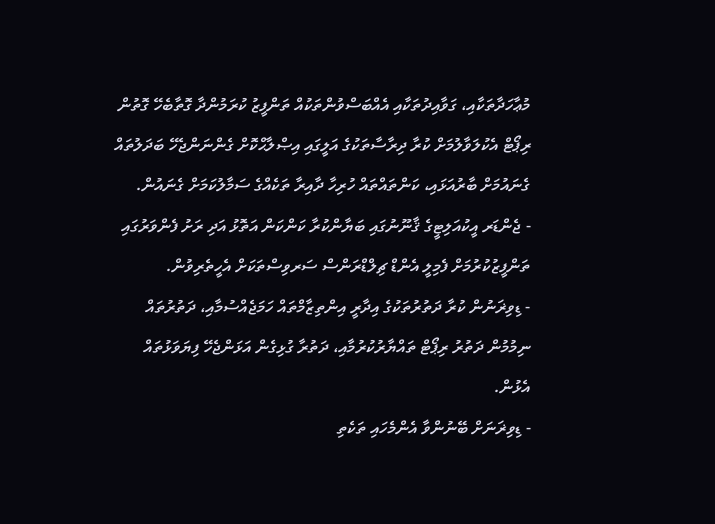މުޢާހަދާތަކާއި، ގަވާއިދުތަކާއި އެއްބަސްވުންތަކުއް ތަންފީޒު ކުރަމުންދާ ގޮތާބެހޭ ގޮތުން ރިޕޯޓް އެކުލަވާލުމަށް ކުރާ ދިރާސާތަކުގެ އަލީގައި އިޞްލާޙްކޮށް ގެންނަންޖެހޭ ބަދަލުތައް ގެނައުމަށް ބާރުއަޅައި، ކަންތައްތައް ހުރިހާ ދާއިރާ ތަކެއްގެ ސަމާލުކަމަށް ގެނައުން.
- ޖެންޑަރ އީކުއަލިޓީގެ ޤާނޫނުގައި ބަޔާންކުރާ ކަންކަން އަތޮޅު އަދި ރަށު ފެންވަރުގައި ތަންފީޒުކުރުމަށް ފެމިލީ އެންޑް ޗިލްޑްރަންސް ސަރވިސްތަކަށް އެހީތެރިވުން.
- ޑިވިޜަނުން ކުރާ ދަތުރުތަކުގެ އިދާރީ އިންތިޒާމްތައް ހަމަޖެއްސުމާއި، ދަތުރުތައް ނިމުމުން ދަތުރު ރިޕޯޓް ތައްޔާރުކުރުމާއި، ދަތުރާ ގުޅިގެން އަޅަންޖެހޭ ފިޔަވަޅުތައް އެޅުން.
- ޑިވިޜަނަށް ބޭނުންވާ އެންމެހައި ތަކެތި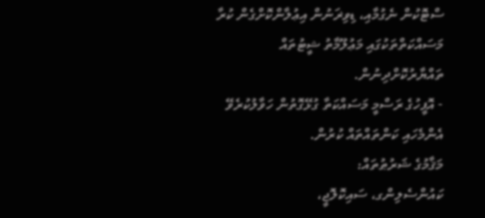ސްޓޮކުން ނެގުމާއި، ޑިވިޜަނުން އިޢުލާންކޮށްގެން ކުރާ މަސައްކަތްތަކުގައި މަޢުލޫމާތު ޝީޓުތައް ތައްޔާރުކޮށްދިނުން.
- އޮފީހުގެ ރަސްމީ މަސައްކަތާ ގުޅޭގޮތުން ހަވާލުކުރެވޭ އެންމެހައި ކަންތައްތައް ކުރުން.
މަޤާމުގެ ޝަރުޠުތައް:
ކައުންސެލިންގ، ސައިކޮލޮޖީ،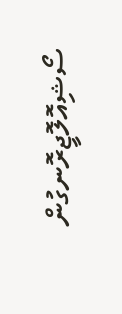ސޯޝިއޮލޮޖީރޮނގުން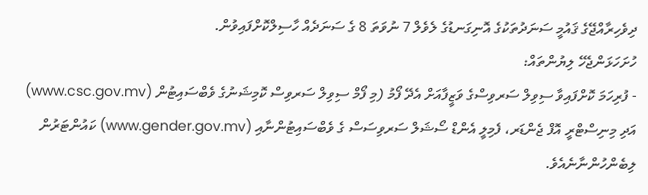ދިވެހިރާއްޖޭގެ ޤައުމީ ސަނަދުތަކުގެ އޮނިގަނޑުގެ ލެވެލް 7 ނުވަތަ 8 ގެ ސަނަދެއް ހާސިލްކޮށްފައިވުން.
ހުށަހަޅަންޖެހޭ ލިޔުންތައް:
- ފުރިހަމަ ކޮށްފައިވާ ސިވިލް ސަރވިސްގެ ވަޒީފާއަށް އެދޭ ފޯމު (މި ފޯމް ސިވިލް ސަރވިސް ކޮމިޝަނުގެ ވެބްސައިޓުން (www.csc.gov.mv) އަދި މިނިސްޓްރީ އޮފް ޖެންޑަރ، ފެމިލީ އެންޑް ސޯޝަލް ސަރވިސަސް ގެ ވެބްސައިޓުންނާއި (www.gender.gov.mv) ކައުންޓަރުން ލިބެންހުންނާނެއެވެ.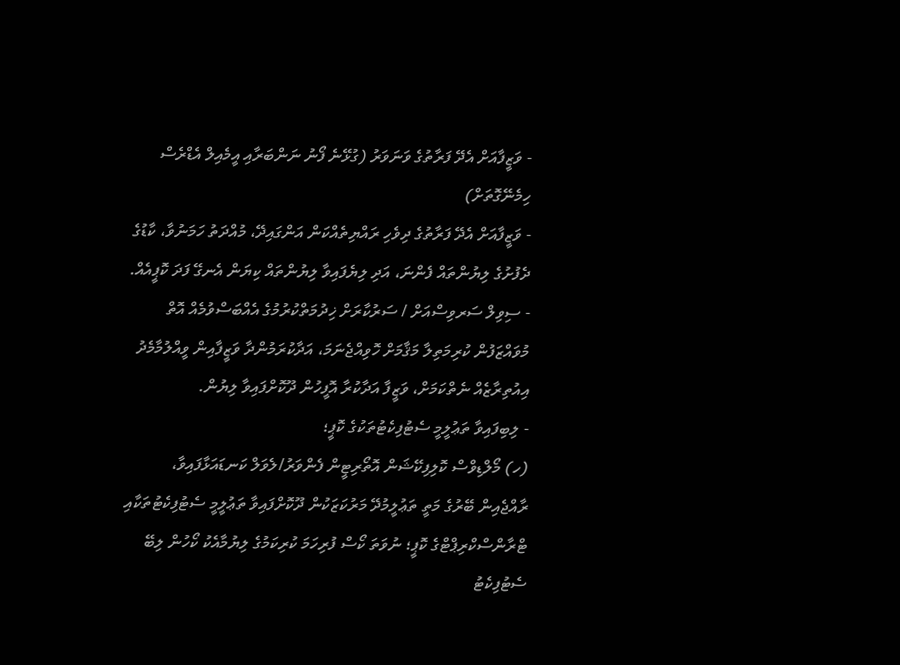- ވަޒީފާއަށް އެދޭ ފަރާތުގެ ވަނަވަރު (ގުޅޭނެ ފޯނު ނަންބަރާއި އީމެއިލް އެޑްރެސް ހިމެނޭގޮތަށް)
- ވަޒީފާއަށް އެދޭ ފަރާތުގެ ދިވެހި ރައްޔިތެއްކަން އަންގައިދޭ، މުއްދަތު ހަމަނުވާ، ކާޑުގެ ދެފުށުގެ ލިޔުންތައް ފެންނަ، އަދި ލިޔެފައިވާ ލިޔުންތައް ކިޔަން އެނގޭ ފަދަ ކޮޕީއެއް.
- ސިވިލް ސަރވިސްއަށް / ސަރުކާރަށް ޚިދުމަތްކުރުމުގެ އެއްބަސްވުމެއް އޮތް މުވައްޒަފުން ކުރިމަތިލާ މަޤާމަށް ހޮވިއްޖެނަމަ، އަދާކުރަމުންދާ ވަޒީފާއިން ވީއްލުމާމެދު އިއުތިރާޒެއް ނެތްކަމަށް، ވަޒީފާ އަދާކުރާ އޮފީހުން ދޫކޮށްފައިވާ ލިޔުން.
- ލިބިފައިވާ ތަޢުލީމީ ސެޓުފިކެޓުތަކުގެ ކޮޕީ؛
(ހ) މޯލްޑިވްސް ކޮލިފިކޭޝަން އޮތޯރިޓީން ފެންވަރު/ލެވަލް ކަނޑައަޅާފައިވާ، ރާއްޖެއިން ބޭރުގެ މަތީ ތަޢުލީމުދޭ މަރުކަޒަކުން ދޫކޮށްފައިވާ ތަޢުލީމީ ސެޓުފިކެޓުތަކާއި ޓްރާންސްކްރިޕްޓްގެ ކޮޕީ؛ ނުވަތަ ކޯސް ފުރިހަމަ ކުރިކަމުގެ ލިޔުމާއެކު ކޯހުން ލިބޭ ސެޓުފިކެޓު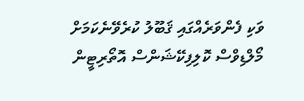ވަކި ފެންވަރެއްގައި ޤަބޫލު ކުރެވޭނެކަމަށް މޯލްޑިވްސް ކޮލިފިކޭޝަންސް އޮތޯރިޓީން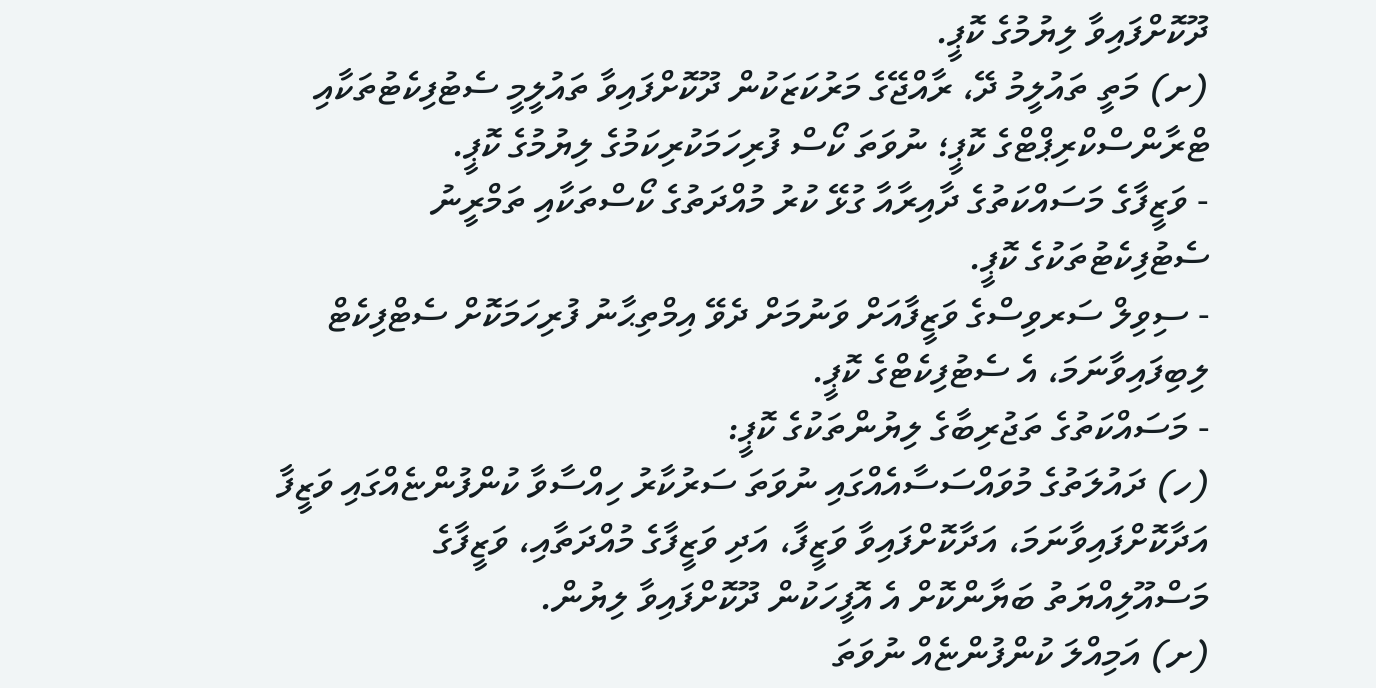ދޫކޮށްފައިވާ ލިޔުމުގެ ކޮޕީ.
(ށ) މަތީ ތައުލީމު ދޭ، ރާއްޖޭގެ މަރުކަޒަކުން ދޫކޮށްފައިވާ ތައުލީމީ ސެޓުފިކެޓުތަކާއި ޓްރާންސްކްރިޕްޓްގެ ކޮޕީ؛ ނުވަތަ ކޯސް ފުރިހަމަކުރިކަމުގެ ލިޔުމުގެ ކޮޕީ.
- ވަޒީފާގެ މަސައްކަތުގެ ދާއިރާއާ ގުޅޭ ކުރު މުއްދަތުގެ ކޯސްތަކާއި ތަމްރީނު ސެޓުފިކެޓުތަކުގެ ކޮޕީ.
- ސިވިލް ސަރވިސްގެ ވަޒީފާއަށް ވަނުމަށް ދެވޭ އިމްތިޙާނު ފުރިހަމަކޮށް ސެޓްފިކެޓް ލިބިފައިވާނަމަ، އެ ސެޓުފިކެޓްގެ ކޮޕީ.
- މަސައްކަތުގެ ތަޖުރިބާގެ ލިޔުންތަކުގެ ކޮޕީ:
(ހ) ދައުލަތުގެ މުވައްސަސާއެއްގައި ނުވަތަ ސަރުކާރު ހިއްސާވާ ކުންފުންޏެއްގައި ވަޒީފާ އަދާކޮށްފައިވާނަމަ، އަދާކޮށްފައިވާ ވަޒީފާ، އަދި ވަޒީފާގެ މުއްދަތާއި، ވަޒީފާގެ މަސްއޫލިއްޔަތު ބަޔާންކޮށް އެ އޮފީހަކުން ދޫކޮށްފައިވާ ލިޔުން.
(ށ) އަމިއްލަ ކުންފުންޏެއް ނުވަތަ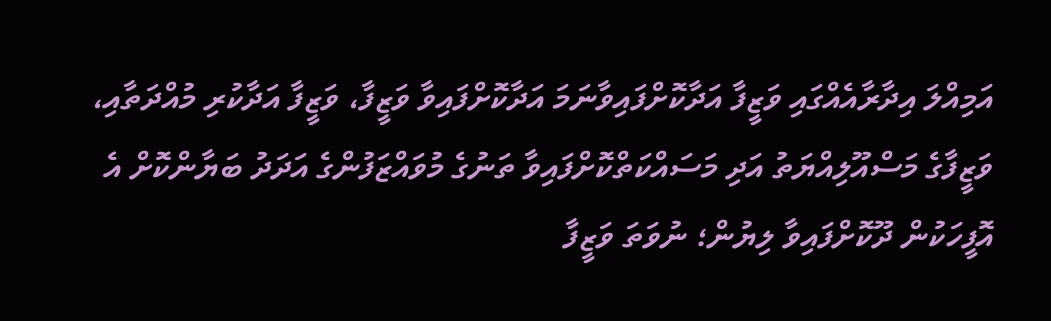އަމިއްލަ އިދާރާއެއްގައި ވަޒީފާ އަދާކޮށްފައިވާނަމަ އަދާކޮށްފައިވާ ވަޒީފާ، ވަޒީފާ އަދާކުރި މުއްދަތާއި، ވަޒީފާގެ މަސްއޫލިއްޔަތު އަދި މަސައްކަތްކޮށްފައިވާ ތަނުގެ މުވައްޒަފުންގެ އަދަދު ބަޔާންކޮށް އެ އޮފީހަކުން ދޫކޮށްފައިވާ ލިޔުން؛ ނުވަތަ ވަޒީފާ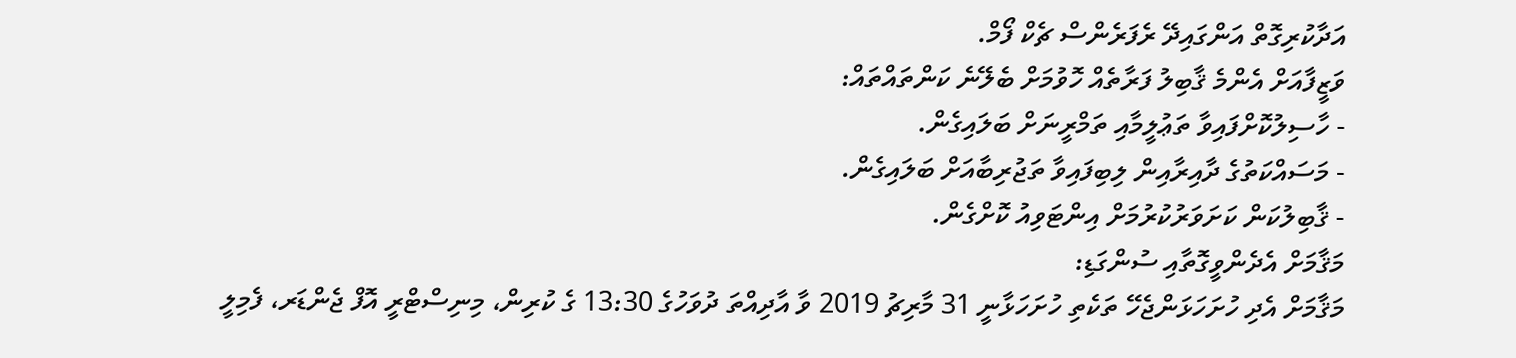އަދާކުރިގޮތް އަންގައިދޭ ރެފަރެންސް ޗެކް ފޯމް.
ވަޒީފާއަށް އެންމެ ޤާބިލު ފަރާތެއް ހޮވުމަށް ބެލޭނެ ކަންތައްތައް:
- ހާސިލުކޮށްފައިވާ ތަޢުލީމާއި ތަމްރީނަށް ބަލައިގެން.
- މަސައްކަތުގެ ދާއިރާއިން ލިބިފައިވާ ތަޖުރިބާއަށް ބަލައިގެން.
- ޤާބިލުކަން ކަށަވަރުކުރުމަށް އިންޓަވިއު ކޮށްގެން.
މަޤާމަށް އެދެންވީގޮތާއި ސުންގަޑި:
މަޤާމަށް އެދި ހުށަހަޅަންޖެހޭ ތަކެތި ހުށަހަޅާނީ 31 މާރިޗު 2019 ވާ އާދިއްތަ ދުވަހުގެ 13:30 ގެ ކުރިން، މިނިސްޓްރީ އޮފް ޖެންޑަރ، ފެމިލީ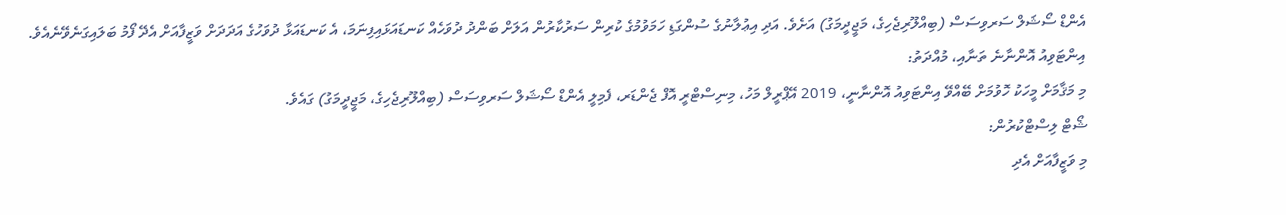އެންޑް ސޯޝަލް ސަރވިސަސް (ބިއްލޫރިޖެހިގެ، މަޖީދީމަގު) އަށެވެ. އަދި އިޢުލާނުގެ ސުންގަޑި ހަމަވުމުގެ ކުރިން ސަރުކާރުން އަލަށް ބަންދު ދުވަހެއް ކަނޑައަޅައިފިނަމަ، އެ ކަނޑައަޅާ ދުވަހުގެ އަދަދަށް ވަޒީފާއަށް އެދޭ ފޯމު ބަލައިގަނެވޭނެއެވެ.
އިންޓަވިއު އޮންނާނެ ތަނާއި، މުއްދަތު:
މި މަޤާމަށް މީހަކު ހޮވުމަށް ބޭއްވޭ އިންޓަވިއު އޮންނާނީ، 2019 އޭޕްރީލް މަހު، މިނިސްޓްރީ އޮފް ޖެންޑަރ، ފެމިލީ އެންޑް ސޯޝަލް ސަރވިސަސް (ބިއްލޫރިޖެހިގެ، މަޖީދީމަގު) ގައެވެ.
ޝޯޓް ލިސްޓްކުރުން:
މި ވަޒީފާއަށް އެދި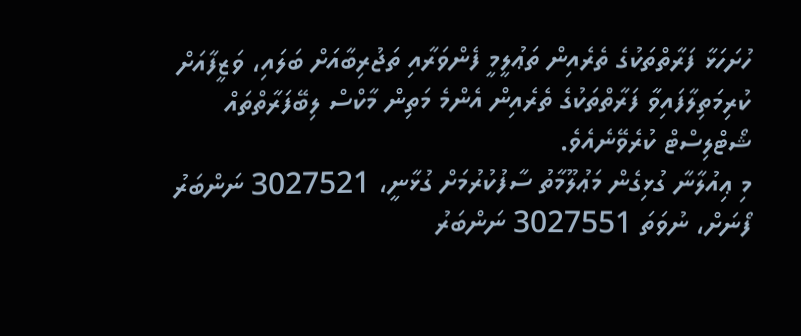ހުށަހަޅާ ފަރާތްތަކުގެ ތެރެއިން ތަޢުލީމީ ފެންވަރާއި ތަޖުރިބާއަށް ބަލައި، ވަޒީފާއަށް ކުރިމަތިލާފައިވާ ފަރާތްތަކުގެ ތެރެއިން އެންމެ މަތިން މާކްސް ލިބޭފަރާތްތައް ޝޯޓްލިސްޓް ކުރެވޭނެއެވެ.
މި ޢިއުލާނާ ގުޅިގެން މަޢުލޫމާތު ސާފުކުރުމަށް ގުޅާނީ، 3027521 ނަންބަރު ފޯނަށް، ނުވަތަ 3027551 ނަންބަރު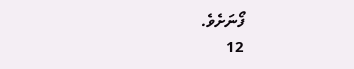ފޯނަށެވެ.
12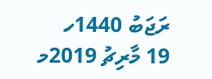ރަޖަބު 1440ހ
19 މާރިޗު 2019މ